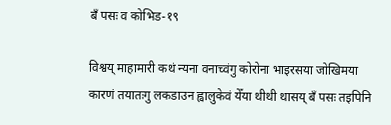बँ पसः व कोभिड-१९

विश्वय् माहामारी कथं न्यना वनाच्वंगु कोरोना भाइरसया जोखिमया कारणं तयातःगु लकडाउन ह्वालुकेवं येँया थीथी थासय् बँ पसः तइपिनि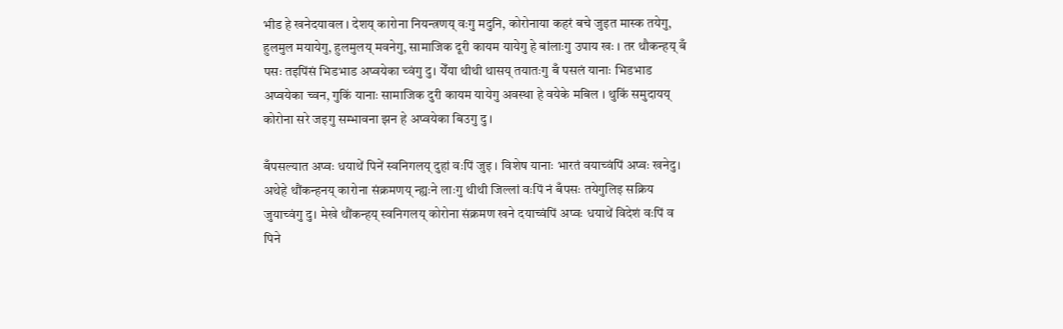भीड हे खनेदयावल । देशय् कारोना नियन्त्रणय् वःगु मदुनि, कोरोनाया कहरं बचे जुइत मास्क तयेगु, हुलमुल मयायेगु, हुलमुलय् मवनेगु, सामाजिक दूरी कायम यायेगु हे बांलाःगु उपाय खः । तर थौकन्हय् बँ पसः तइपिंसं भिडभाड अप्वयेका च्वंगु दु। येँया थीथी थासय् तयातःगु बँ पसलं यानाः भिडभाड अप्वयेका च्वन, गुकिं यानाः सामाजिक दुरी कायम यायेगु अवस्था हे वयेके मबिल । थुकिं समुदायय् कोरोना सरे जइगु सम्भावना झन हे अप्वयेका बिउगु दु ।

बँपसल्यात अप्वः धयाथें पिनें स्वनिगलय् दुहां वःपिं जुइ । विशेष यानाः भारतं वयाच्वंपिं अप्वः खनेदु। अथेहे थौंकन्हनय् कारोना संक्रमणय् न्ह्यःने लाःगु थीथी जिल्लां वःपिं नं बँपसः तयेगुलिइ सक्रिय जुयाच्वंगु दु। मेखे थौंकन्हय् स्वनिगलय् कोरोना संक्रमण खने दयाच्वंपिं अप्वः धयाथें विदेशं वःपिं व पिने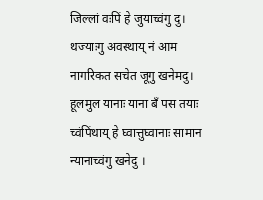जिल्लां वःपिं हे जुयाच्वंगु दु। थज्याःगु अवस्थाय् नं आम नागरिकत सचेत जूगु खनेमदु। हूलमुल यानाः याना बँ पस तयाः च्वंपिंथाय् हे घ्वात्तुघ्वानाः सामान न्यानाच्वंगु खनेदु ।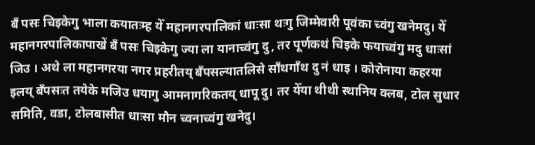बँ पसः चिइकेगु भाला कयातःम्ह येँ महानगरपालिकां धाःसा थःगु जिम्मेवारी पूवंका च्वंगु खनेमदु। येँ महानगरपालिकापाखें बँ पसः चिइकेगु ज्या ला यानाच्वंगु दु, तर पूर्णकथं चिइके फयाच्वंगु मदु धाःसां जिउ । अथे ला महानगरया नगर प्रहरीतय् बँपसल्यातलिसे साँथगाँथ दु नं धाइ । कोरोनाया कहरया इलय् बँपसःत तयेके मजिउ धयागु आमनागरिकतय् धापू दु। तर येँया थीथी स्थानिय क्लब, टोल सुधार समिति, वडा, टोलबासीत धाःसा मौन च्वनाच्वंगु खनेदु।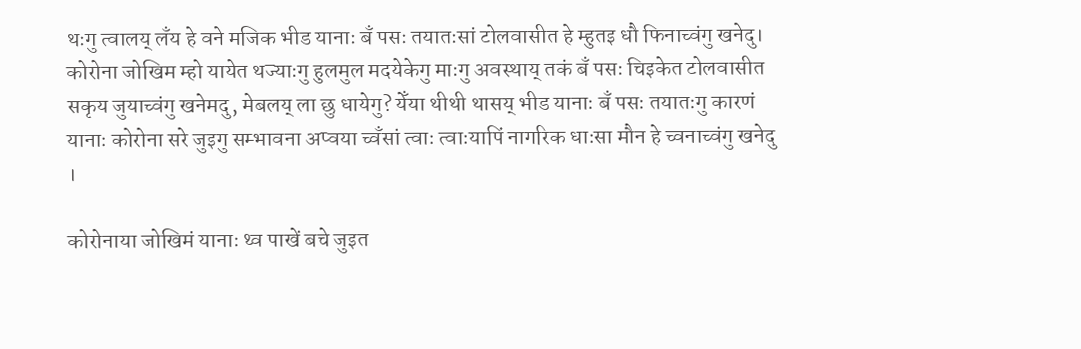थःगु त्वालय् लँय हे वने मजिक भीड यानाः बँ पसः तयातःसां टोलवासीत हे म्हुतइ धौ फिनाच्वंगु खनेदु।
कोरोना जोखिम म्हो यायेत थज्याःगु हुलमुल मदयेकेगु माःगु अवस्थाय् तकं बँ पसः चिइकेत टोलवासीत सकृय जुयाच्वंगु खनेमदु, मेबलय् ला छु धायेगु? येँया थीथी थासय् भीड यानाः बँ पसः तयातःगु कारणं यानाः कोरोना सरे जुइगु सम्भावना अप्वया च्वँसां त्वाः त्वाःयापिं नागरिक धाःसा मौन हे च्वनाच्वंगु खनेदु ।

कोरोनाया जोखिमं यानाः थ्व पाखें बचे जुइत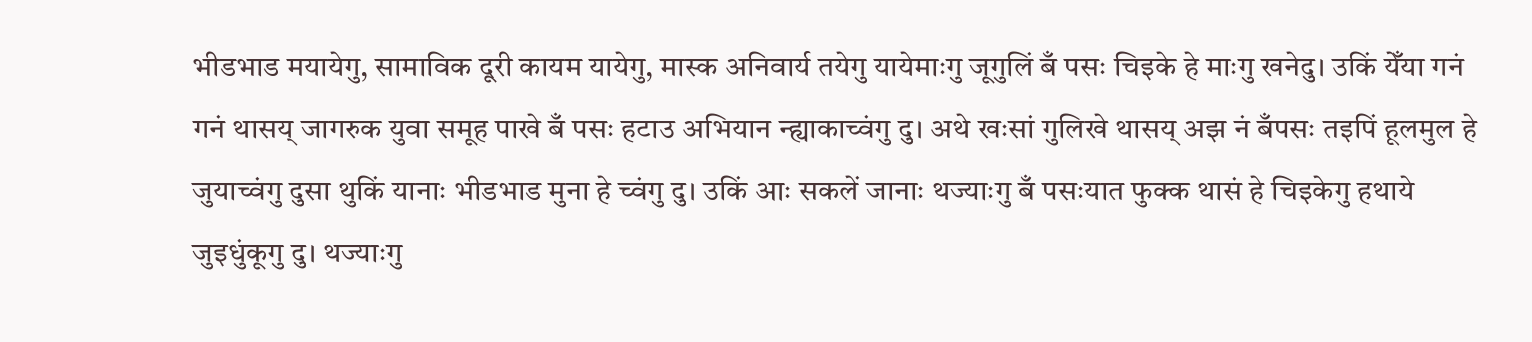भीडभाड मयायेगु, सामाविक दूरी कायम यायेगु, मास्क अनिवार्य तयेगु यायेमाःगु जूगुलिं बँ पसः चिइके हे माःगु खनेदु। उकिं येँया गनं गनं थासय् जागरुक युवा समूह पाखे बँ पसः हटाउ अभियान न्ह्याकाच्वंगु दु। अथे खःसां गुलिखे थासय् अझ नं बँपसः तइपिं हूलमुल हे जुयाच्वंगु दुसा थुकिं यानाः भीडभाड मुना हे च्वंगु दु। उकिं आः सकलें जानाः थज्याःगु बँ पसःयात फुक्क थासं हे चिइकेगु हथाये जुइधुंकूगु दु। थज्याःगु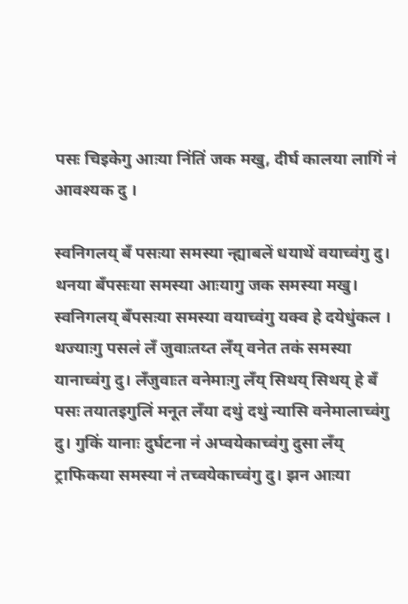पसः चिइकेगु आःया निंतिं जक मखु, दीर्घ कालया लागिं नं आवश्यक दु ।

स्वनिगलय् बँ पसःया समस्या न्ह्याबलें धयाथें वयाच्वंगु दु। थनया बँपसःया समस्या आःयागु जक समस्या मखु। स्वनिगलय् बँपसःया समस्या वयाच्वंगु यक्व हे दयेधुंकल । थज्याःगु पसलं लँ जुवाःतय्त लँय् वनेत तकं समस्या यानाच्वंगु दु। लँजुवाःत वनेमाःगु लँय् सिथय् सिथय् हे बँ पसः तयातइगुलिं मनूत लँया दथुं दथुं न्यासि वनेमालाच्वंगु दु। गुकिं यानाः दुर्घटना नं अप्वयेकाच्वंगु दुसा लँय् ट्राफिकया समस्या नं तच्वयेकाच्वंगु दु। झन आःया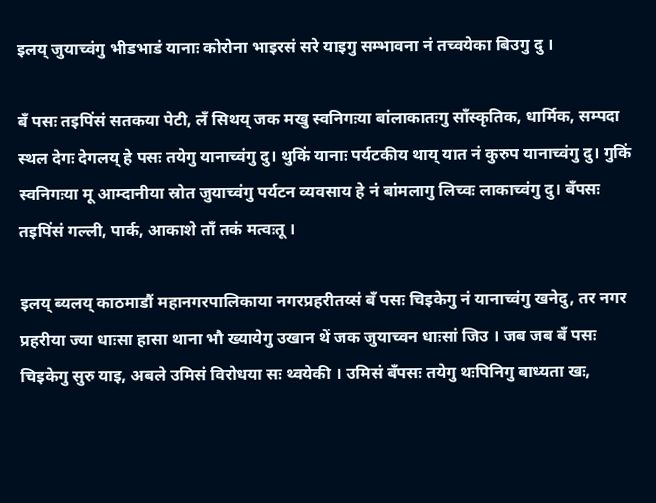इलय् जुयाच्वंगु भीडभाडं यानाः कोरोना भाइरसं सरे याइगु सम्भावना नं तच्वयेका बिउगु दु ।

बँ पसः तइपिंसं सतकया पेटी, लँ सिथय् जक मखु स्वनिगःया बांलाकातःगु साँस्कृतिक, धार्मिक, सम्पदा स्थल देगः देगलय् हे पसः तयेगु यानाच्वंगु दु। थुकिं यानाः पर्यटकीय थाय् यात नं कुरुप यानाच्वंगु दु। गुकिं स्वनिगःया मू आम्दानीया स्रोत जुयाच्वंगु पर्यटन व्यवसाय हे नं बांमलागु लिच्वः लाकाच्वंगु दु। बँपसः तइपिंसं गल्ली, पार्क, आकाशे ताँ तकं मत्वःतू ।

इलय् ब्यलय् काठमाडौं महानगरपालिकाया नगरप्रहरीतय्सं बँ पसः चिइकेगु नं यानाच्वंगु खनेदु, तर नगर प्रहरीया ज्या धाःसा हासा थाना भौ ख्यायेगु उखान थें जक जुयाच्वन धाःसां जिउ । जब जब बँ पसः चिइकेगु सुरु याइ, अबले उमिसं विरोधया सः थ्वयेकी । उमिसं बँपसः तयेगु थःपिनिगु बाध्यता खः,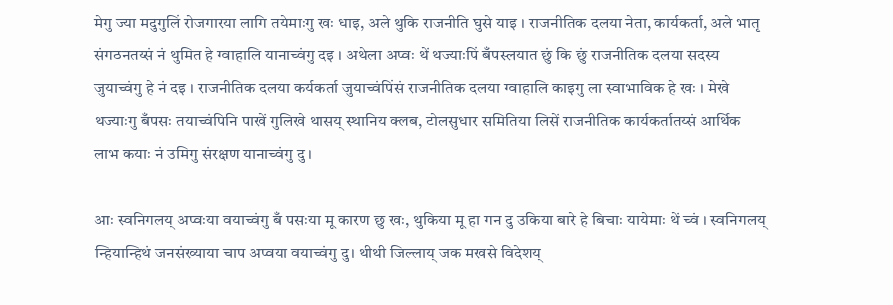मेगु ज्या मदुगुलिं रोजगारया लागि तयेमाःगु खः धाइ, अले थुकि राजनीति घुसे याइ । राजनीतिक दलया नेता, कार्यकर्ता, अले भातृ संगठनतय्सं नं थुमित हे ग्वाहालि यानाच्वंगु दइ । अथेला अप्वः थें थज्याःपिं बँपस्लयात छुं कि छुं राजनीतिक दलया सदस्य जुयाच्वंगु हे नं दइ । राजनीतिक दलया कर्यकर्ता जुयाच्वंपिंसं राजनीतिक दलया ग्वाहालि काइगु ला स्वाभाविक हे खः । मेखे थज्याःगु बँपसः तयाच्वंपिनि पाखें गुलिखे थासय् स्थानिय क्लब, टोलसुधार समितिया लिसें राजनीतिक कार्यकर्तातय्सं आर्थिक लाभ कयाः नं उमिगु संरक्षण यानाच्वंगु दु ।

आः स्वनिगलय् अप्वःया वयाच्वंगु बँ पसःया मू कारण छु खः, थुकिया मू हा गन दु उकिया बारे हे बिचाः यायेमाः थें च्वं । स्वनिगलय् न्हियान्हिथं जनसंख्याया चाप अप्वया वयाच्वंगु दु। थीथी जिल्लाय् जक मखसे विदेशय्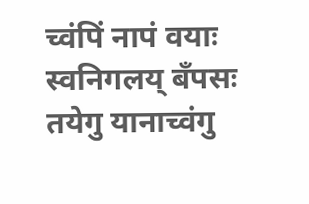च्वंपिं नापं वयाः स्वनिगलय् बँपसः तयेगु यानाच्वंगु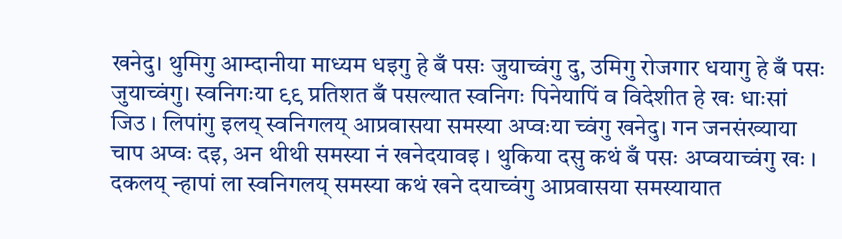खनेदु। थुमिगु आम्दानीया माध्यम धइगु हे बँ पसः जुयाच्वंगु दु, उमिगु रोजगार धयागु हे बँ पसः जुयाच्वंगु। स्वनिगःया ९९ प्रतिशत बँ पसल्यात स्वनिगः पिनेयापिं व विदेशीत हे खः धाःसां जिउ । लिपांगु इलय् स्वनिगलय् आप्रवासया समस्या अप्वःया च्वंगु खनेदु। गन जनसंख्याया चाप अप्वः दइ, अन थीथी समस्या नं खनेदयावइ । थुकिया दसु कथं बँ पसः अप्वयाच्वंगु खः । दकलय् न्हापां ला स्वनिगलय् समस्या कथं खने दयाच्वंगु आप्रवासया समस्यायात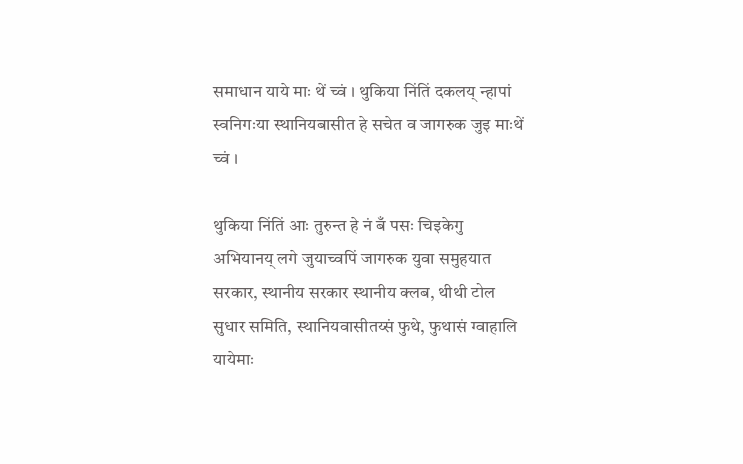समाधान याये माः थें च्वं । थुकिया निंतिं दकलय् न्हापां स्वनिगःया स्थानियबासीत हे सचेत व जागरुक जुइ माःथें च्वं ।

थुकिया निंतिं आः तुरुन्त हे नं बँ पसः चिइकेगु अभियानय् लगे जुयाच्वपिं जागरुक युवा समुहयात सरकार, स्थानीय सरकार स्थानीय क्लब, थीथी टोल सुधार समिति, स्थानियवासीतय्सं फुथे, फुथासं ग्वाहालि यायेमाः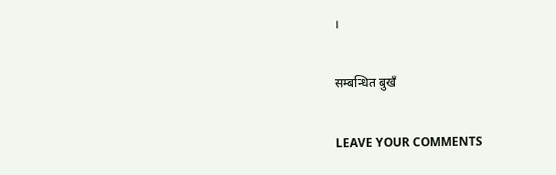।

सम्बन्धित बुखँ

LEAVE YOUR COMMENTS